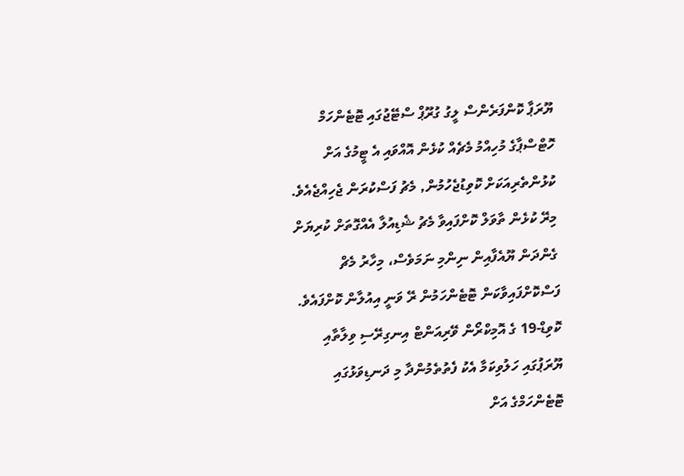ޔޫރަޕާ ކޮންފަރެންސް ލީގު ގުރޫޕް ސްޓޭޖުގައި ޓޮޓެންހަމް ހޮޓްސްޕާގެ މުހިއްމު މެޗެއް ކުޅެން އޮއްވައި އެ ޓީމުގެ އަށް ކުޅުންތެރިއަކަށް ކޮވިޑުޖެހުމުން, މެޗު ފަސްކުރަން ޖެހިއްޖެއެވެ.
މިރޭ ކުޅެން ތާވަލް ކޮށްފައިވާ މެޗު ޝެޑިއުލާ އެއްގޮތަށް ކުރިޔަށް ގެންދަން ޔޫއެފާއިން ނިންމި ނަމަވެސް، މިހާރު މެޗް ފަސްކޮށްފައިވާކަން ޓޮޓެންހަމުން ރޭ ވަނީ އިއުލާން ކޮށްފައެވެ.
ކޮވިޑް-19 ގެ އޮމިކްރޯން ވޭރިއަންޓް އިނގިރޭސި ވިލާތާއި ޔޫރަޕުގައި ހަލުވިކަމާ އެކު ފެތުތެމުންދާ މި ދަނޑިވަޅުގައި ޓޮޓެންހަމްގެ އަށް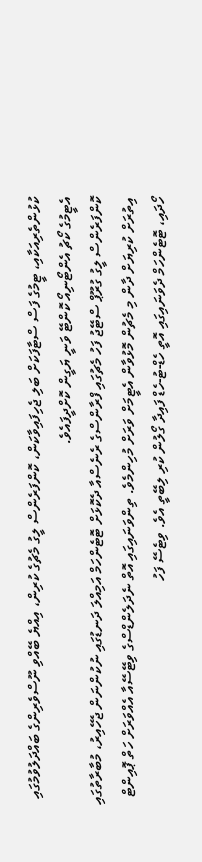ކުޅުންތެރިއަކާއި، ޓީމުގެ ފަސް ސްޓާފަކަށް ބަލި ޖެހިފައިވާކަން، ކޮންފަރެންސް ލީގު މެޗުގެ ކުރިން، އިއްޔެ ބޭއްވި ނޫސްވެރިންގެ ބައްދަލުވުމުގައި އެޓީމުގެ ކޯޗު އެންޓޯނިއޯ ކޮންޓޭ ވަނީ ޔަގީން ކޮށްދީފައެވެ.
ކޮންފަރެންސް ލީގު ގުރޫޕް ސްޓޭޖު ފަހު މެޗުގައި ފްރާންސްގެ ރެނެސްއާ ދެކޮޅަށް ޓޮޓެންހަމް އަމިއްލަ ދަނޑުގައި ނުކުންނަން ޖެހޭއިރު، މުބާރާތުގައި އިތުރަށް ކުރިޔަށް ދާން މި މެޗުން މޮޅުވާން އެޓީމަށް ވަރަށް މުހިންމެވެ. ތިންވަނައިގައި އޮތް ނެދަލެންޑްސްގެ ވިޓޭސޭއާ އެއްވަރަށް ހަތް ޕޮއިންޓް ހޯދައި، ޓޮޓެންހަމް ދެވަނައިގައި އޮތީ ހެޑް-ޓު-ހެޑް ފައިދާ ގޯލުން ކުރި ލިބޭތީ އެވެ. ވިޓެސޭ ފަހު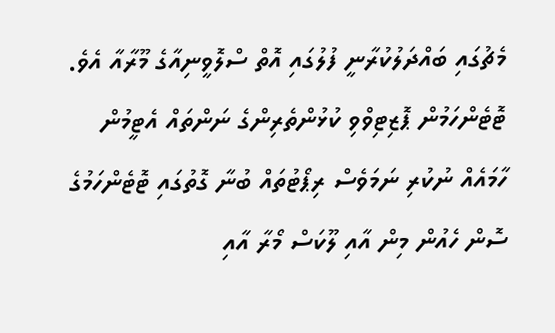މެޗުގައި ބައްދަލުކުރާނީ ފުލުގައި އޮތް ސްލޮވީނިއާގެ މޫރާއާ އެވެ.
ޓޮޓެންހަމުން ޕޮޒިޓިވްވި ކުޅުންތެރިންގެ ނަންތައް އެޓީމުން ހާމައެއް ނުކުރި ނަމަވެސް ރިޕޯޓުތައް ބުނާ ގޮތުގައި ޓޮޓެންހަމުގެ ސޮން ހެއުން މިން އާއި ލޫކަސް މޯރާ އާއި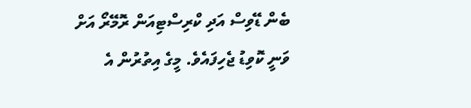ބެން ޑޭވިސް އަދި ކްރިސްޓިއަން ރޮމޭރޯ އަށް ވަނީ ކޮވިޑު ޖެހިފައެވެ. މީގެ އިތުރުން އެ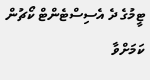ޓީމުގެ ދެ އެސިސްޓެންޓް ކޯޗުން ކަމަށްވާ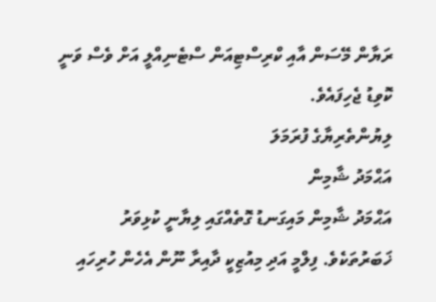ރަޔާން މޭސަން އާއި ކްރިސްޓިއަން ސްޓެނިއްލީ އަށް ވެސް ވަނީ ކޮވިޑު ޖެހިފައެވެ.
ލިޔުންތެރިޔާގެ ފުރަމަލަ
އަޙްމަދު ޝާމިން
އަޙްމަދު ޝާމިން މައިގަނޑު ގޮތެއްގައި ލިޔާނީ ކުޅިވަރު ޚަބަރުތަކެވެ. ފިލްމީ އަދި މިއުޒިކީ ދާއިރާ ނޫން އެހެން ހުރިހައި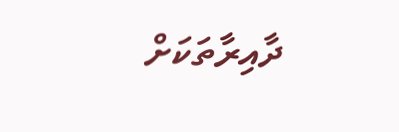ދާއިރާތަކަށް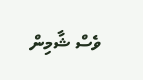ވެސް ޝާމިން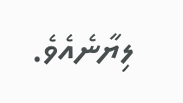ލިޔާނެއެވެ.